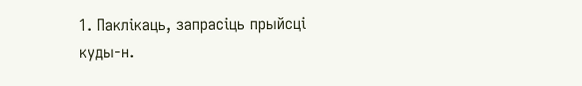1. Паклікаць, запрасіць прыйсці куды‑н.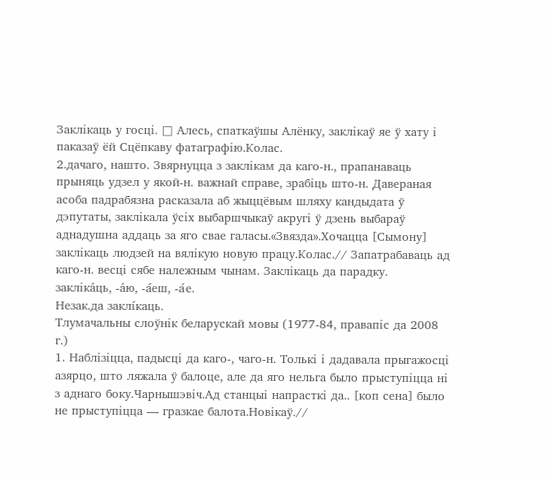Заклікаць у госці. □ Алесь, спаткаўшы Алёнку, заклікаў яе ў хату і паказаў ёй Сцёпкаву фатаграфію.Колас.
2.дачаго, нашто. Звярнуцца з заклікам да каго‑н., прапанаваць прыняць удзел у якой‑н. важнай справе, зрабіць што‑н. Давераная асоба падрабязна расказала аб жыццёвым шляху кандыдата ў дэпутаты, заклікала ўсіх выбаршчыкаў акругі ў дзень выбараў аднадушна аддаць за яго свае галасы.«Звязда».Хочацца [Сымону] заклікаць людзей на вялікую новую працу.Колас.// Запатрабаваць ад каго‑н. весці сябе належным чынам. Заклікаць да парадку.
закліка́ць, ‑а́ю, ‑а́еш, ‑а́е.
Незак.да заклі́каць.
Тлумачальны слоўнік беларускай мовы (1977-84, правапіс да 2008 г.)
1. Наблізіцца, падысці да каго‑, чаго‑н. Толькі і дадавала прыгажосці азярцо, што ляжала ў балоце, але да яго нельга было прыступіцца ні з аднаго боку.Чарнышэвіч.Ад станцыі напрасткі да.. [коп сена] было не прыступіцца — гразкае балота.Новікаў.//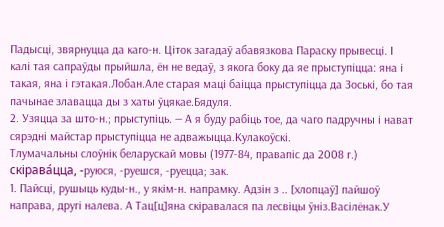Падысці, звярнуцца да каго‑н. Ціток загадаў абавязкова Параску прывесці. І калі тая сапраўды прыйшла, ён не ведаў, з якога боку да яе прыступіцца: яна і такая, яна і гэтакая.Лобан.Але старая маці баіцца прыступіцца да Зоські, бо тая пачынае злавацца ды з хаты ўцякае.Бядуля.
2. Узяцца за што‑н.; прыступіць. — А я буду рабіць тое, да чаго падручны і нават сярэдні майстар прыступіцца не адважыцца.Кулакоўскі.
Тлумачальны слоўнік беларускай мовы (1977-84, правапіс да 2008 г.)
скірава́цца, ‑руюся, ‑руешся, ‑руецца; зак.
1. Пайсці, рушыць куды‑н., у якім‑н. напрамку. Адзін з .. [хлопцаў] пайшоў направа, другі налева. А Тац[ц]яна скіравалася па лесвіцы ўніз.Васілёнак.У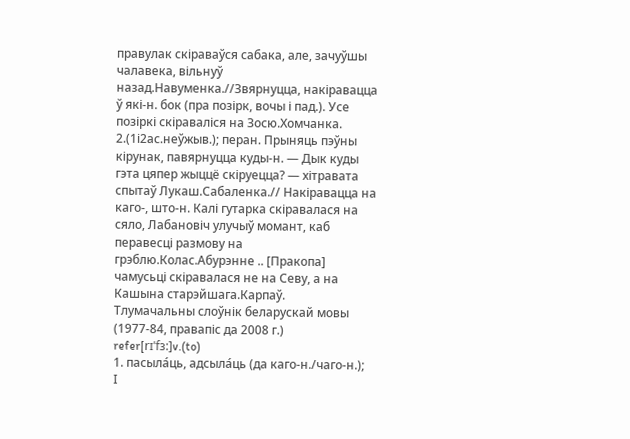правулак скіраваўся сабака, але, зачуўшы чалавека, вільнуў назад.Навуменка.//Звярнуцца, накіравацца ў які‑н. бок (пра позірк, вочы і пад.). Усе позіркі скіраваліся на Зосю.Хомчанка.
2.(1і2ас.неўжыв.); перан. Прыняць пэўны кірунак, павярнуцца куды‑н. — Дык куды гэта цяпер жыццё скіруецца? — хітравата спытаў Лукаш.Сабаленка.// Накіравацца на каго‑, што‑н. Калі гутарка скіравалася на сяло, Лабановіч улучыў момант, каб перавесці размову на грэблю.Колас.Абурэнне .. [Пракопа] чамусьці скіравалася не на Севу, а на Кашына старэйшага.Карпаў.
Тлумачальны слоўнік беларускай мовы (1977-84, правапіс да 2008 г.)
refer[rɪˈfɜ:]v.(to)
1. пасыла́ць, адсыла́ць (да каго-н./чаго-н.);
I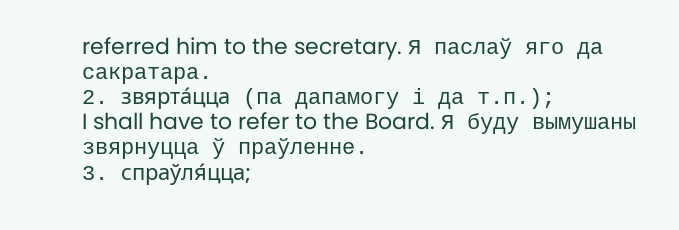referred him to the secretary. Я паслаў яго да сакратара.
2. звярта́цца (па дапамогу і да т.п.);
I shall have to refer to the Board. Я буду вымушаны звярнуцца ў праўленне.
3. спраўля́цца;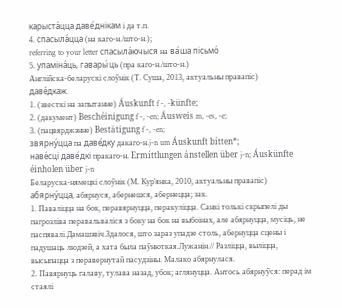карыста́цца даве́днікам і да т.п.
4. спасыла́цца (на каго-н./што-н.);
referring to your letter спасыла́ючыся на ва́ша пісьмо́
5. упаміна́ць, гавары́ць (пра каго-н./што-н.)
Англійска-беларускі слоўнік (Т. Суша, 2013, актуальны правапіс)
даве́дкаж.
1. (звесткі на запытанне) Áuskunft f -, -künfte;
2. (дакумент) Beschéinigung f -, -en; Áusweis m, -es, -e;
3. (пацвярджэнне) Bestätigung f -, -en;
звярну́цца па даве́дку дакаго-н.j-n um Áuskunft bítten*;
наве́сці даве́дкі пракаго-н. Ermíttlungen ánstellen über j-n; Áuskünfte éinholen über j-n
Беларуска-нямецкі слоўнік (М. Кур'янка, 2010, актуальны правапіс)
абярну́цца, абярнуся, абернешся, абернецца; зак.
1. Паваліцца на бок, перавярнуцца, перакуліцца. Санкі толькі скрыпелі ды пагрозліва перавальваліся з боку на бок на выбоінах, але абярнуцца, мусіць, не паспявалі.Дамашэвіч.Здалося, што зараз упадзе столь, абернуцца сцены і падушаць людзей, а хата была паўнюткая.Лужанін.// Разліцца, выліцца, высыпацца з перавернутай пасудзіны. Малако абярнулася.
2. Павярнуць галаву, тулава назад, убок; аглянуцца. Антось абярнуўся: перад ім стаялі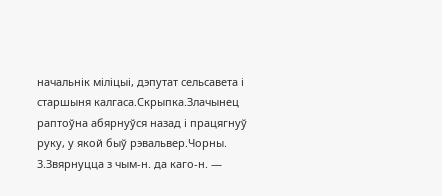начальнік міліцыі, дэпутат сельсавета і старшыня калгаса.Скрыпка.Злачынец раптоўна абярнуўся назад і працягнуў руку, у якой быў рэвальвер.Чорны.
3.Звярнуцца з чым‑н. да каго‑н. —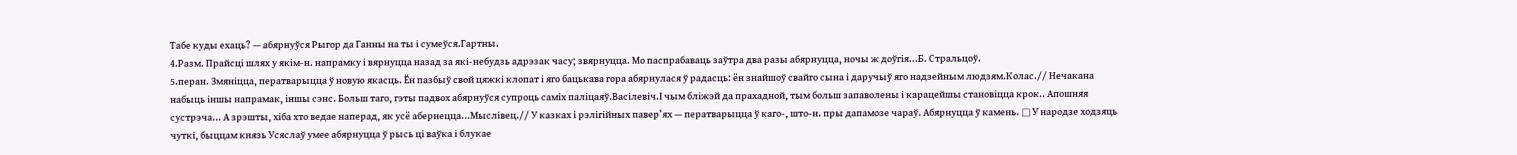Табе куды ехаць? — абярнуўся Рыгор да Ганны на ты і сумеўся.Гартны.
4.Разм. Прайсці шлях у якім‑н. напрамку і вярнуцца назад за які-небудзь адрэзак часу; звярнуцца. Мо паспрабаваць заўтра два разы абярнуцца, ночы ж доўгія...Б. Стральцоў.
5.перан. Змяніцца, ператварыцца ў новую якасць. Ён пазбыў свой цяжкі клопат і яго бацькава гора абярнулася ў радасць: ён знайшоў свайго сына і даручыў яго надзейным людзям.Колас.// Нечакана набыць іншы напрамак, іншы сэнс. Больш таго, гэты падвох абярнуўся супроць саміх паліцаяў.Васілевіч.І чым бліжэй да прахадной, тым больш запаволены і карацейшы становіцца крок.. Апошняя сустрэча... А зрэшты, хіба хто ведае наперад, як усё абернецца...Мыслівец.// У казках і рэлігійных павер’ях — ператварыцца ў каго‑, што‑н. пры дапамозе чараў. Абярнуцца ў камень. □ У народзе ходзяць чуткі, быццам князь Усяслаў умее абярнуцца ў рысь ці ваўка і блукае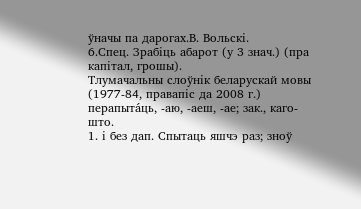ўначы па дарогах.В. Вольскі.
6.Спец. Зрабіць абарот (у 3 знач.) (пра капітал, грошы).
Тлумачальны слоўнік беларускай мовы (1977-84, правапіс да 2008 г.)
перапыта́ць, ‑аю, ‑аеш, ‑ае; зак., каго-што.
1. і без дап. Спытаць яшчэ раз; зноў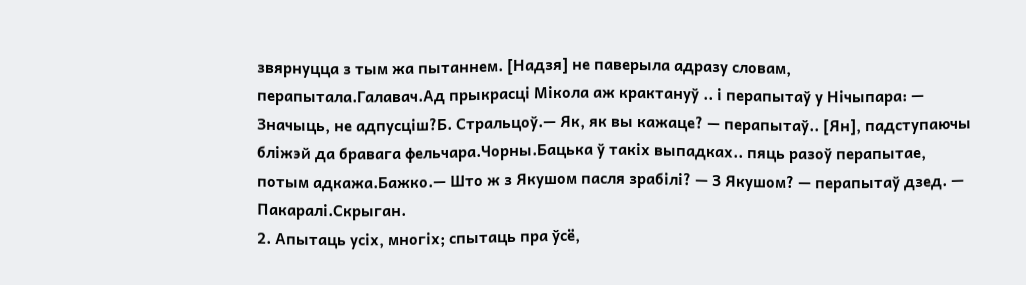звярнуцца з тым жа пытаннем. [Надзя] не паверыла адразу словам, перапытала.Галавач.Ад прыкрасці Мікола аж крактануў .. і перапытаў у Нічыпара: — Значыць, не адпусціш?Б. Стральцоў.— Як, як вы кажаце? — перапытаў.. [Ян], падступаючы бліжэй да бравага фельчара.Чорны.Бацька ў такіх выпадках.. пяць разоў перапытае, потым адкажа.Бажко.— Што ж з Якушом пасля зрабілі? — З Якушом? — перапытаў дзед. — Пакаралі.Скрыган.
2. Апытаць усіх, многіх; спытаць пра ўсё,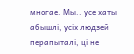многае. Мы.. усе хаты абышлі, усіх людзей перапыталі, ці не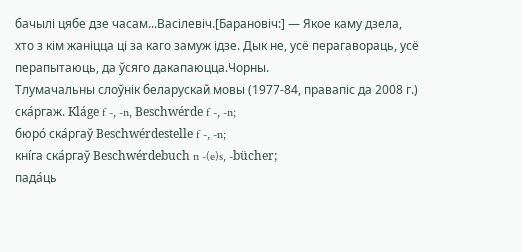бачылі цябе дзе часам...Васілевіч.[Барановіч:] — Якое каму дзела, хто з кім жаніцца ці за каго замуж ідзе. Дык не, усё перагавораць, усё перапытаюць, да ўсяго дакапаюцца.Чорны.
Тлумачальны слоўнік беларускай мовы (1977-84, правапіс да 2008 г.)
ска́ргаж. Kláge f -, -n, Beschwérde f -, -n;
бюро́ ска́ргаў Beschwérdestelle f -, -n;
кні́га ска́ргаў Beschwérdebuch n -(e)s, -bücher;
пада́ць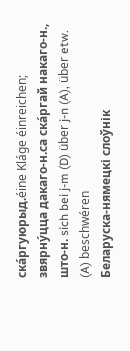ска́ргуюрыд.éine Kláge éinreichen;
звярну́цца дакаго-н.са ска́ргай накаго-н., што-н. sich bei j-m (D) über j-n (A), über etw. (A) beschwéren
Беларуска-нямецкі слоўнік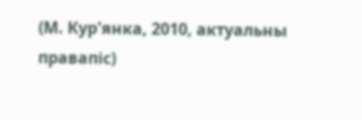(М. Кур'янка, 2010, актуальны правапіс)